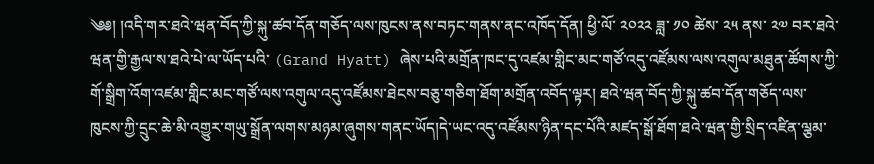༄༅། །འདི་གར་ཐའེ་ཝན་བོད་ཀྱི་སྐུ་ཚབ་དོན་གཅོད་ལས་ཁུངས་ནས་བཏང་གནས་ནང་འཁོད་དོན། ཕྱི་ལོ་ ༢༠༢༢ ཟླ་ ༡༠ ཚེས་ ༢༥ ནས་ ༢༧ བར་ཐའེ་ཝན་གྱི་རྒྱལ་ས་ཐའེ་པེ་ལ་ཡོད་པའི་ (Grand Hyatt) ཞེས་པའི་མགྲོན་ཁང་དུ་འཛམ་གླིང་མང་གཙོ་འདུ་འཛོམས་ལས་འགུལ་མཐུན་ཚོགས་ཀྱི་གོ་སྒྲིག་འོག་འཛམ་གླིང་མང་གཙོ་ལས་འགུལ་འདུ་འཛོམས་ཐེངས་བཅུ་གཅིག་ཐོག་མགྲོན་འབོད་ལྟར། ཐའེ་ཝན་བོད་ཀྱི་སྐུ་ཚབ་དོན་གཅོད་ལས་ཁུངས་ཀྱི་དྲུང་ཆེ་མི་འགྱུར་གཡུ་སྒྲོན་ལགས་མཉམ་ཞུགས་གནང་ཡོད།དེ་ཡང་འདུ་འཛོམས་ཉིན་དང་པོའི་མཛད་སྒོ་ཐོག་ཐའེ་ཝན་གྱི་སྲིད་འཛིན་ལྕམ་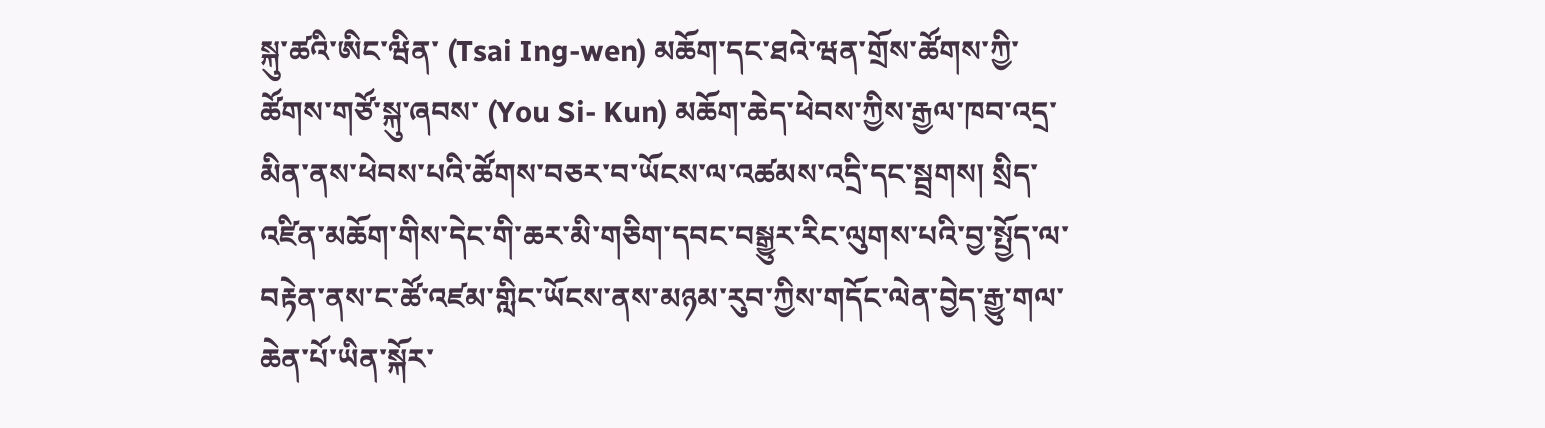སྐུ་ཚའི་ཨིང་ཝིན་ (Tsai Ing-wen) མཆོག་དང་ཐའེ་ཝན་གྲོས་ཚོགས་ཀྱི་ཚོགས་གཙོ་སྐུ་ཞབས་ (You Si- Kun) མཆོག་ཆེད་ཕེབས་ཀྱིས་རྒྱལ་ཁབ་འདྲ་མིན་ནས་ཕེབས་པའི་ཚོགས་བཅར་བ་ཡོངས་ལ་འཚམས་འདྲི་དང་སྦྲགས། སྲིད་འཛིན་མཆོག་གིས་དེང་གི་ཆར་མི་གཅིག་དབང་བསྒྱུར་རིང་ལུགས་པའི་བྱ་སྤྱོད་ལ་བརྟེན་ནས་ང་ཚོ་འཛམ་གླིང་ཡོངས་ནས་མཉམ་རུབ་ཀྱིས་གདོང་ལེན་བྱེད་རྒྱུ་གལ་ཆེན་པོ་ཡིན་སྐོར་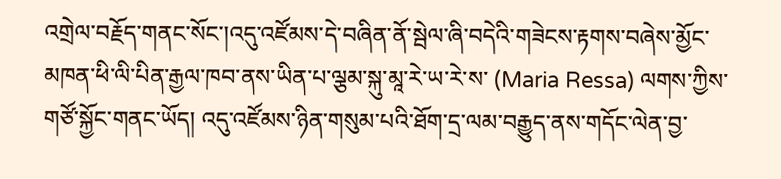འགྲེལ་བརྗོད་གནང་སོང་།འདུ་འཛོམས་དེ་བཞིན་ནོ་སྦེལ་ཞི་བདེའི་གཟེངས་རྟགས་བཞེས་མྱོང་མཁན་ཕི་ལི་པིན་རྒྱལ་ཁབ་ནས་ཡིན་པ་ལྕམ་སྐུ་མཱ་རེ་ཡ་རེ་ས་ (Maria Ressa) ལགས་ཀྱིས་གཙོ་སྐྱོང་གནང་ཡོད། འདུ་འཛོམས་ཉིན་གསུམ་པའི་ཐོག་དྲ་ལམ་བརྒྱུད་ནས་གདོང་ལེན་བྱ་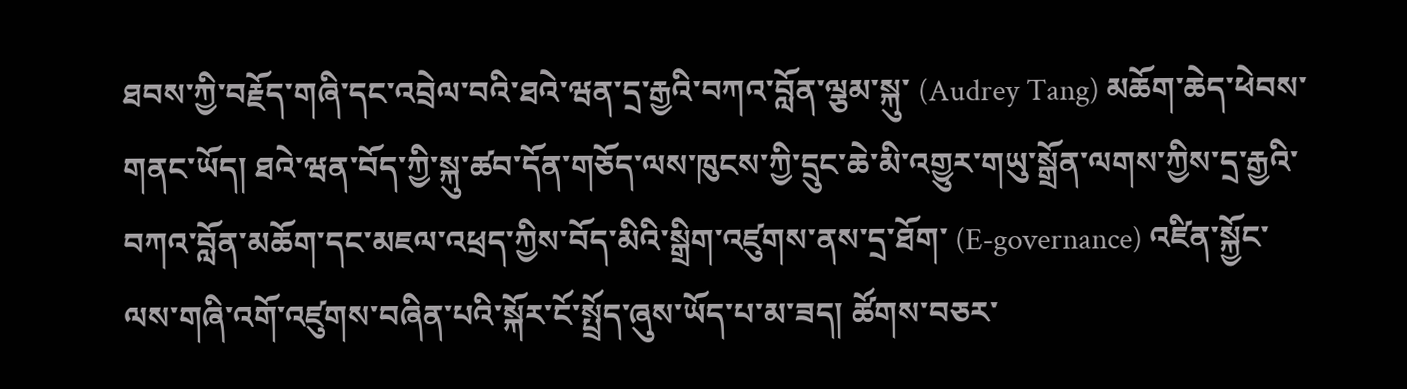ཐབས་ཀྱི་བརྗོད་གཞི་དང་འབྲེལ་བའི་ཐའེ་ཝན་དྲ་རྒྱའི་བཀའ་བློན་ལྕམ་སྐུ་ (Audrey Tang) མཆོག་ཆེད་ཕེབས་གནང་ཡོད། ཐའེ་ཝན་བོད་ཀྱི་སྐུ་ཚབ་དོན་གཅོད་ལས་ཁུངས་ཀྱི་དྲུང་ཆེ་མི་འགྱུར་གཡུ་སྒྲོན་ལགས་ཀྱིས་དྲ་རྒྱའི་བཀའ་བློན་མཆོག་དང་མཇལ་འཕྲད་ཀྱིས་བོད་མིའི་སྒྲིག་འཛུགས་ནས་དྲ་ཐོག་ (E-governance) འཛིན་སྐྱོང་ལས་གཞི་འགོ་འཛུགས་བཞིན་པའི་སྐོར་ངོ་སྤྲོད་ཞུས་ཡོད་པ་མ་ཟད། ཚོགས་བཅར་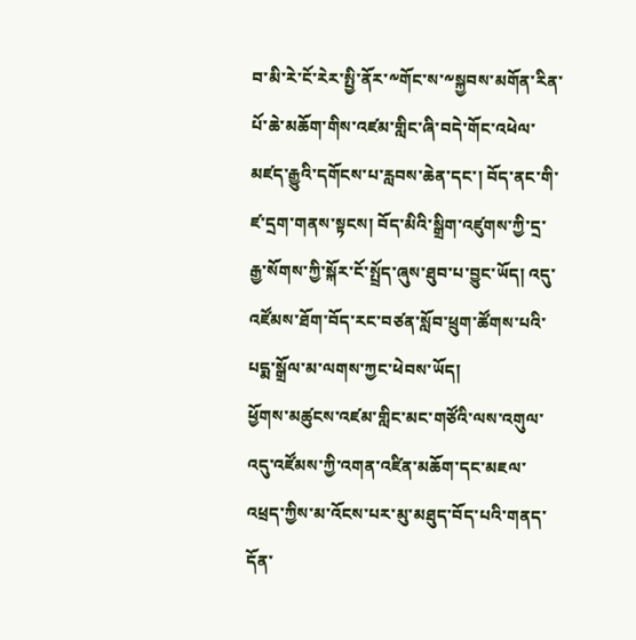བ་མི་རེ་ངོ་རེར་སྤྱི་ནོར་༸གོང་ས་༸སྐྱབས་མགོན་རིན་པོ་ཆེ་མཆོག་གིས་འཛམ་གླིང་ཞི་བདེ་གོང་འཕེལ་མཛད་རྒྱུའི་དགོངས་པ་རླབས་ཆེན་དང་། བོད་ནང་གི་ཛ་དྲག་གནས་སྟངས། བོད་མིའི་སྒྲིག་འཛུགས་ཀྱི་དྲ་རྒྱ་སོགས་ཀྱི་སྐོར་ངོ་སྤྲོད་ཞུས་ཐུབ་པ་བྱུང་ཡོད། འདུ་འཛོམས་ཐོག་བོད་རང་བཙན་སློབ་ཕྲུག་ཚོགས་པའི་པདྨ་སྒྲོལ་མ་ལགས་ཀྱང་ཕེབས་ཡོད།
ཕྱོགས་མཚུངས་འཛམ་གླིང་མང་གཙོའི་ལས་འགུལ་འདུ་འཛོམས་ཀྱི་འགན་འཛིན་མཆོག་དང་མཇལ་འཕྲད་ཀྱིས་མ་འོངས་པར་མུ་མཐུད་བོད་པའི་གནད་དོན་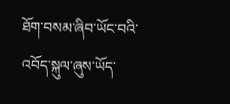ཐོག་བསམ་ཞིབ་ཡོང་བའི་འབོད་སྐུལ་ཞུས་ཡོད་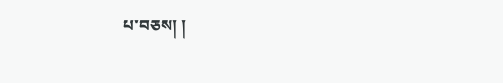པ་བཅས། །